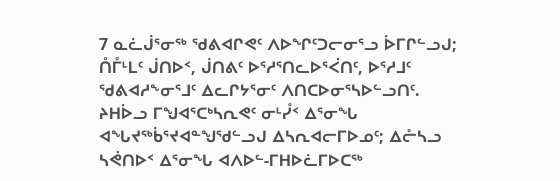7 ᓇᓛᒎᕐᓂᖅ ᖁᕕᐊᒋᕙᑦ ᐱᐅᖏᑦᑐᓕᓂᕐᓗ ᐆᒥᒋᓪᓗᒍ; ᑍᒤᒻᒪᑦ ᒎᑎᐅᑉ, ᒎᑎᕕᑦ ᐅᕐᓱᕐᑎᓚᐅᕐᐹᑎᑦ, ᐅᕐᓱᒧᑦ ᖁᕕᐊᓱᖕᓂᕐᒧᑦ ᐃᓚᒋᔭᕐᓂᑦ ᐱᑎᑕᐅᓂᕐᓴᐅᓪᓗᑎᑦ.
ᔨᕼᐆᓗ ᒥᖑᐊᕐᑕᒃᓴᕆᕙᑦ ᓂᒻᓮᑉ ᐃᕐᓂᖓ ᐊᖓᔪᖅᑳᕐᔪᐊᓐᖑᖁᓪᓗᒍ ᐃᓴᕆᐊᓕᒥᐅᓄᑦ; ᐃᓔᓴᓗ ᓴᕚᑎᐅᑉ ᐃᕐᓂᖓ ᐊᐱᐅᓪ-ᒥᕼᐅᓛᒥᐅᑕᖅ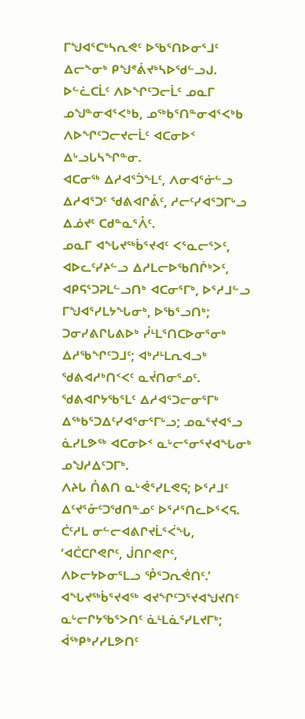ᒥᖑᐊᕐᑕᒃᓴᕆᕙᑦ ᐅᖃᕐᑎᐅᓂᕐᒧᑦ ᐃᓕᖕᓂᒃ ᑭᖑᕝᕖᔪᒃᓴᐅᖁᓪᓗᒍ.
ᐅᓪᓛᑕᒫᑦ ᐱᐅᖏᑦᑐᓕᒫᑦ ᓄᓇᒥ ᓄᖑᓐᓂᐊᕐᐸᒃᑲ, ᓄᖅᑲᕐᑎᓐᓂᐊᕐᐸᒃᑲ ᐱᐅᖏᑦᑐᓕᔪᓕᒫᑦ ᐊᑕᓂᐅᑉ ᐃᒡᓗᒐᓴᖏᓐᓂ.
ᐊᑕᓂᖅ ᐃᓱᐊᕐᑑᖕᒪᑦ, ᐱᓂᐊᕐᓃᓪᓗ ᐃᓱᐊᕐᑐᑦ ᖁᕕᐊᒋᕔᑦ, ᓱᓕᑦᓯᐊᕐᑐᒥᒡᓗ ᐃᓅᔪᑦ ᑕᑯᓐᓇᕐᐰᑦ.
ᓄᓇᒥ ᐊᖓᔪᖅᑳᕐᔪᐊᑦ ᐸᕐᓇᓕᕐᐳᑦ, ᐊᐅᓚᑦᓯᔨᓪᓗ ᐃᓱᒪᓕᐅᖃᑎᒌᒃᐳᑦ, ᐊᑭᕋᕐᑐᕈᒪᓪᓗᑎᒃ ᐊᑕᓂᕐᒥᒃ, ᐅᕐᓱᒧᓪᓗ ᒥᖑᐊᕐᓯᒪᔭᖓᓂᒃ, ᐅᖃᕐᓗᑎᒃ;
ᑐᓂᓯᕕᒋᒐᕕᐅᒃ ᓮᒻᒪᕐᑎᑕᐅᓂᕐᓂᒃ ᐃᓱᖃᖏᑦᑐᒧᑦ; ᐊᒃᓱᒻᒪᕆᐊᓗᒃ ᖁᕕᐊᓱᒃᑎᑉᐸᑦ ᓇᔫᑎᓂᕐᓄᑦ.
ᖁᕕᐊᒋᔭᖃᕐᒪᑦ ᐃᓱᐊᕐᑐᓕᓂᕐᒥᒃ ᐃᖅᑲᕐᑐᐃᑦᓯᐊᕐᓂᕐᒥᒡᓗ; ᓄᓇᕐᔪᐊᕐᓗ ᓈᓯᒪᕗᖅ ᐊᑕᓂᐅᑉ ᓇᒡᓕᕐᓂᕐᔪᐊᖓᓂᒃ ᓄᖑᓱᐃᑦᑐᒥᒃ.
ᐱᔨᒐ ᑍᕕᑎ ᓇᒡᕚᕐᓯᒪᕙᕋ; ᐅᕐᓱᒧᑦ ᐃᑦᔪᕐᓁᑦᑐᖁᑎᓐᓄᑦ ᐅᕐᓱᕐᑎᓚᐅᕐᐸᕋ.
ᑖᑦᓱᒪ ᓂᓪᓕᐊᕕᒋᔪᒫᕐᐹᖓ, ‘ᐊᑖᑕᒋᕙᒋᑦ, ᒎᑎᒋᕙᒋᑦ, ᐱᐅᓕᔭᐅᓂᕐᒪᓗ ᕾᕐᑐᕆᕚᑎᑦ.’
ᐊᖓᔪᖅᑳᕐᔪᐊᖅ ᐊᔪᖏᑦᑐᕐᔪᐊᖑᔪᑎᑦ ᓇᒡᓕᒋᔭᖃᕐᐳᑎᑦ ᓈᒻᒪᓈᕐᓯᒪᔪᒥᒃ; ᐋᖅᑭᒃᓯᓯᒪᕗᑎᑦ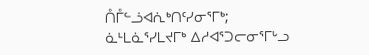ᑍᒤᓪᓘᐊᕇᒃᑎᑦᓯᓂᕐᒥᒃ; ᓈᒻᒪᓈᕐᓯᒪᔪᒥᒃ ᐃᓱᐊᕐᑐᓕᓂᕐᒥᒡᓗ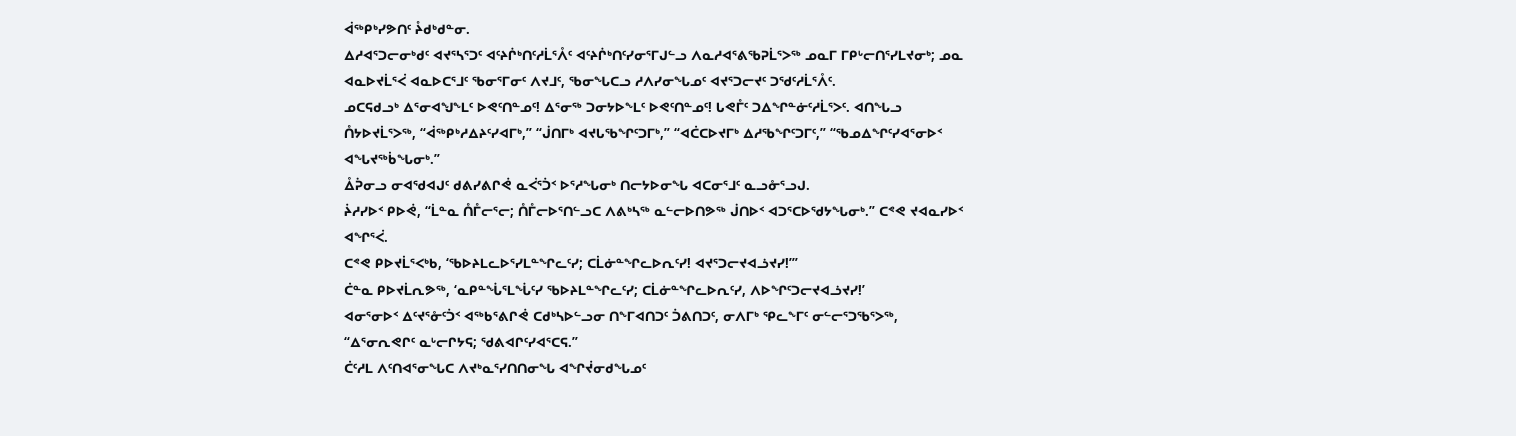ᐋᖅᑭᒃᓯᕗᑎᑦ ᔧᑯᒃᑯᓐᓂ.
ᐃᓱᐊᕐᑐᓕᓂᒃᑯᑦ ᐊᔪᕐᓴᕐᑐᑦ ᐊᑦᔨᒌᒃᑎᑦᓱᒫᕐᐰᑦ ᐊᑦᔨᒌᒃᑎᑦᓯᓂᕐᒥᒍᓪᓗ ᐱᓇᓱᐊᕐᕕᖃᕈᒫᕐᐳᖅ ᓄᓇᒥ ᒥᑭᒡᓕᑎᕐᓯᒪᔪᓂᒃ; ᓄᓇ ᐊᓇᐅᔪᒫᕐᐹ ᐊᓇᐅᑕᕐᒧᑦ ᖃᓂᕐᒥᓂᑦ ᐱᔪᒧᑦ, ᖃᓂᖓᑕᓗ ᓱᐱᓯᓂᖓᓄᑦ ᐊᔪᕐᑐᓕᔪᑦ ᑐᖁᑦᓱᒫᕐᐰᑦ.
ᓄᑕᕋᑯᓗᒃ ᐃᕐᓂᐊᖑᖕᒪᑦ ᐅᕙᑦᑎᓐᓄᑦ! ᐃᕐᓂᖅ ᑐᓂᔭᐅᖕᒪᑦ ᐅᕙᑦᑎᓐᓄᑦ! ᒐᕙᒤᑦ ᑐᐃᖏᓐᓃᑦᓱᒫᕐᐳᑦ. ᐊᑎᖓᓗ ᑍᔭᐅᔪᒫᕐᐳᖅ, “ᐋᖅᑭᒃᓱᐃᔨᑦᓯᐊᒥᒃ,” “ᒎᑎᒥᒃ ᐊᔪᒐᖃᖏᑦᑐᒥᒃ,” “ᐊᑖᑕᐅᔪᒥᒃ ᐃᓱᖃᖏᑦᑐᒥᑦ,” “ᖃᓄᐃᖏᑦᓯᐊᕐᓂᐅᑉ ᐊᖓᔪᖅᑳᖓᓂᒃ.”
ᐂᕉᓂᓗ ᓂᐊᖁᐊᒍᑦ ᑯᕕᓯᕕᒋᕚ ᓇᐹᕐᑑᑉ ᐅᕐᓱᖓᓂᒃ ᑎᓕᔭᐅᓂᖓ ᐊᑕᓂᕐᒧᑦ ᓇᓗᓁᕐᓗᒍ.
ᔩᓱᓯᐅᑉ ᑭᐅᕚ, “ᒫᓐᓇ ᑍᒤᓕᕐᓕ; ᑍᒤᓕᐅᕐᑎᓪᓗᑕ ᐱᕕᒃᓴᖅ ᓇᓪᓕᐅᑎᕗᖅ ᒎᑎᐅᑉ ᐊᑐᕐᑕᐅᖁᔭᖓᓂᒃ.” ᑕᕝᕙ ᔪᐊᓇᓯᐅᑉ ᐊᖏᕐᐹ.
ᑕᕝᕙ ᑭᐅᔪᒫᕐᐸᒃᑲ, ‘ᖃᐅᔨᒪᓚᐅᕐᓯᒪᓐᖏᓚᑦᓯ; ᑕᒫᓃᓐᖏᓚᐅᕆᑦᓯ! ᐊᔪᕐᑐᓕᔪᐊᓘᔪᓯ!’”
ᑖᓐᓇ ᑭᐅᔪᒫᕆᕗᖅ, ‘ᓇᑭᓐᖔᕐᒪᖔᑦᓯ ᖃᐅᔨᒪᓐᖏᓚᑦᓯ; ᑕᒫᓃᓐᖏᓚᐅᕆᑦᓯ, ᐱᐅᖏᑦᑐᓕᔪᐊᓘᔪᓯ!’
ᐊᓂᕐᓂᐅᑉ ᐃᑦᔪᕐᓁᑦᑑᑉ ᐊᖅᑲᕐᕕᒋᕚ ᑕᑯᒃᓴᐅᓪᓗᓂ ᑎᖕᒥᐊᑎᑐᑦ ᑑᕕᑎᑐᑦ, ᓂᐱᒥᒃ ᕿᓚᖕᒥᑦ ᓂᓪᓕᕐᑐᖃᕐᐳᖅ, “ᐃᕐᓂᕆᕙᒋᑦ ᓇᒡᓕᒋᔭᕋ; ᖁᕕᐊᒋᑦᓯᐊᕐᑕᕋ.”
ᑖᑦᓱᒪ ᐱᑦᑎᐊᕐᓂᖓᑕ ᐱᔪᒃᓇᕐᓯᑎᑎᓂᖓ ᐊᖏᔫᓂᑯᖓᓄᑦ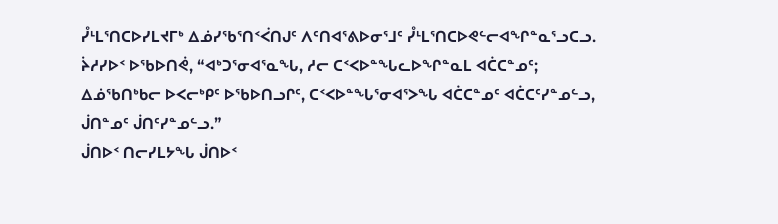ᓮᒻᒪᕐᑎᑕᐅᓯᒪᔪᒥᒃ ᐃᓅᓯᖃᕐᑎᑉᐹᑎᒍᑦ ᐱᑦᑎᐊᕐᕕᐅᓂᕐᒧᑦ ᓮᒻᒪᕐᑎᑕᐅᕙᓪᓕᐊᖏᓐᓇᕐᓗᑕᓗ.
ᔩᓱᓯᐅᑉ ᐅᖃᐅᑎᕚ, “ᐊᒃᑐᕐᓂᐊᕐᓇᖓ, ᓱᓕ ᑕᑉᐸᐅᓐᖓᓚᐅᖏᓐᓇᒪ ᐊᑖᑕᓐᓄᑦ; ᐃᓅᖃᑎᒃᑲᓕ ᐅᐸᓕᒃᑭᑦ ᐅᖃᐅᑎᓗᒋᑦ, ᑕᑉᐸᐅᓐᖓᕐᓂᐊᕐᐳᖓ ᐊᑖᑕᓐᓄᑦ ᐊᑖᑕᑦᓯᓐᓄᓪᓗ, ᒎᑎᓐᓄᑦ ᒎᑎᑦᓯᓐᓄᓪᓗ.”
ᒎᑎᐅᑉ ᑎᓕᓯᒪᔭᖓ ᒎᑎᐅᑉ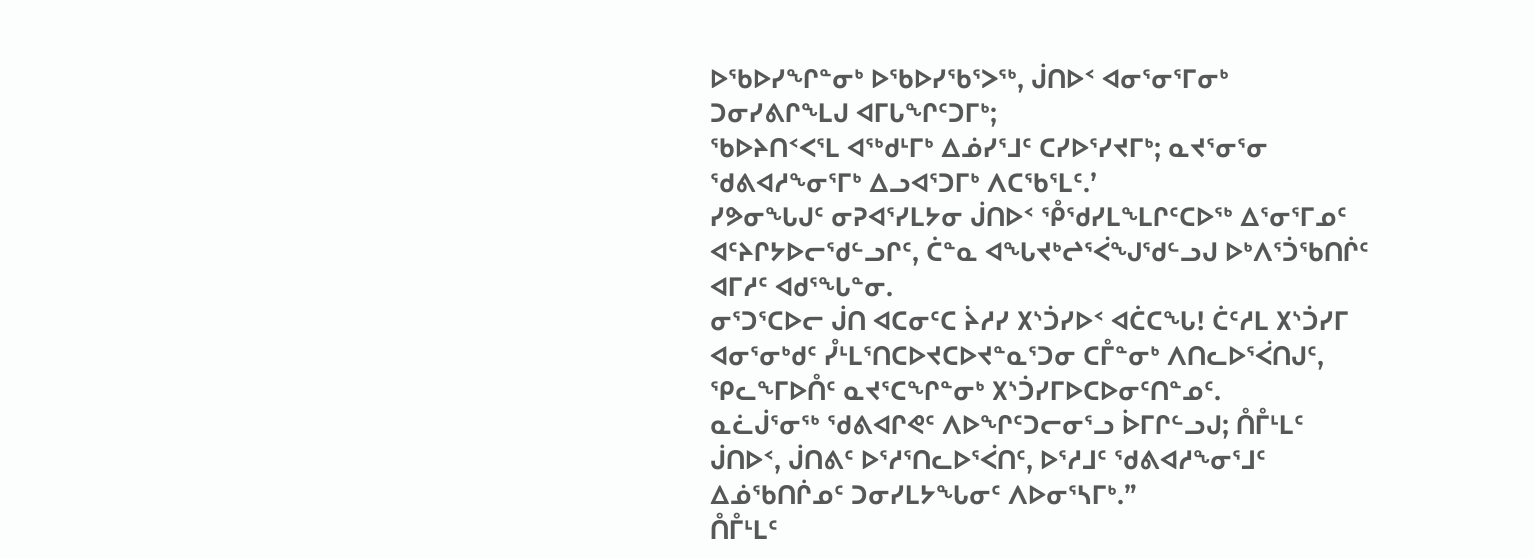ᐅᖃᐅᓯᖏᓐᓂᒃ ᐅᖃᐅᓯᖃᕐᐳᖅ, ᒎᑎᐅᑉ ᐊᓂᕐᓂᕐᒥᓂᒃ ᑐᓂᓯᕕᒋᖕᒪᒍ ᐊᒥᒐᖏᑦᑐᒥᒃ;
ᖃᐅᔨᑎᑉᐸᕐᒪ ᐊᖅᑯᒻᒥᒃ ᐃᓅᓯᕐᒧᑦ ᑕᓯᐅᕐᓯᔪᒥᒃ; ᓇᔪᕐᓂᕐᓂ ᖁᕕᐊᓱᖕᓂᕐᒥᒃ ᐃᓗᐊᕐᑐᒥᒃ ᐱᑕᖃᕐᒪᑦ.’
ᓯᕗᓂᖓᒍᑦ ᓂᕈᐊᕐᓯᒪᔭᓂ ᒎᑎᐅᑉ ᕾᖁᓯᒪᖕᒪᒋᑦᑕᐅᖅ ᐃᕐᓂᕐᒥᓄᑦ ᐊᑦᔨᒋᔭᐅᓕᖁᓪᓗᒋᑦ, ᑖᓐᓇ ᐊᖓᔪᒃᖠᕐᐹᖑᖁᓪᓗᒍ ᐅᒃᐱᕐᑑᖃᑎᒌᑦ ᐊᒥᓱᑦ ᐊᑯᕐᖓᓐᓂ.
ᓂᕐᑐᕐᑕᐅᓕ ᒎᑎ ᐊᑕᓂᑦᑕ ᔩᓱᓯ ᙭ᔅᑑᓯᐅᑉ ᐊᑖᑕᖓ! ᑖᑦᓱᒪ ᙭ᔅᑑᓯᒥ ᐊᓂᕐᓂᒃᑯᑦ ᓮᒻᒪᕐᑎᑕᐅᔪᑕᐅᔪᓐᓇᕐᑐᓂ ᑕᒤᓐᓂᒃ ᐱᑎᓚᐅᕐᐹᑎᒍᑦ, ᕿᓚᖕᒥᐅᑍᑦ ᓇᔪᕐᑕᖏᓐᓂᒃ ᙭ᔅᑑᓯᒥᐅᑕᐅᓂᑦᑎᓐᓄᑦ.
ᓇᓛᒎᕐᓂᖅ ᖁᕕᐊᒋᕙᑦ ᐱᐅᖏᑦᑐᓕᓂᕐᓗ ᐆᒥᒋᓪᓗᒍ; ᑍᒤᒻᒪᑦ ᒎᑎᐅᑉ, ᒎᑎᕕᑦ ᐅᕐᓱᕐᑎᓚᐅᕐᐹᑎᑦ, ᐅᕐᓱᒧᑦ ᖁᕕᐊᓱᖕᓂᕐᒧᑦ ᐃᓅᖃᑎᒌᓄᑦ ᑐᓂᓯᒪᔭᖓᓂᑦ ᐱᐅᓂᕐᓴᒥᒃ.”
ᑍᒤᒻᒪᑦ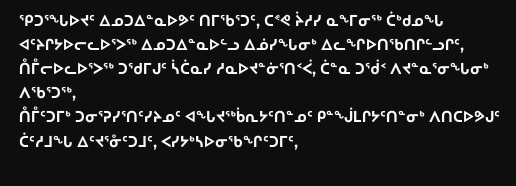ᕿᑐᕐᖓᐅᔪᑦ ᐃᓄᑐᐃᓐᓇᐅᕗᑦ ᑎᒥᖃᕐᑐᑦ, ᑕᕝᕙ ᔩᓱᓯ ᓇᖕᒥᓂᖅ ᑖᒃᑯᓄᖓ ᐊᑦᔨᒋᔭᐅᓕᓚᐅᕐᐳᖅ ᐃᓄᑐᐃᓐᓇᐅᓪᓗ ᐃᓅᓯᖓᓂᒃ ᐃᓚᖏᐅᑎᖃᑎᒋᓪᓗᒋᑦ, ᑍᒤᓕᐅᓚᐅᕐᐳᖅ ᑐᖁᒥᒍᑦ ᓵᑖᓇᓯ ᓱᓇᐅᔪᓐᓃᕐᑎᑉᐹ, ᑖᓐᓇ ᑐᖂᑉ ᐱᔪᓐᓇᕐᓂᖓᓂᒃ ᐱᖃᕐᑐᖅ,
ᑍᒤᑦᑐᒥᒃ ᑐᓂᕐᕈᓯᕐᑎᑦᓯᔨᓄᑦ ᐊᖓᔪᖅᑳᕆᔭᑦᑎᓐᓄᑦ ᑭᓐᖒᒪᒋᔭᑦᑎᓐᓂᒃ ᐱᑎᑕᐅᕗᒍᑦ ᑖᑦᓱᒧᖓ ᐃᑦᔪᕐᓁᑦᑐᒧᑦ, ᐸᓯᔭᒃᓴᐅᓂᖃᖏᑦᑐᒥᑦ,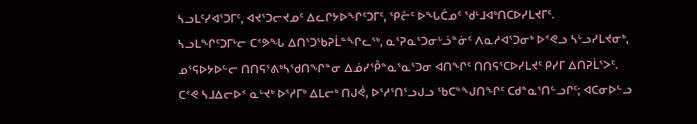ᓴᓗᒪᑦᓯᐊᕐᑐᒥᑦ, ᐊᔪᕐᑐᓕᔪᓄᑦ ᐃᓚᒋᔭᐅᖏᑦᑐᒥᑦ, ᕿᓔᑦ ᐅᖓᑖᓄᑦ ᖁᒻᒧᐊᒃᑎᑕᐅᓯᒪᔪᒥᑦ.
ᓴᓗᒪᖏᑦᑐᒥᒡᓕ ᑕᕝᕗᖓ ᐃᑎᕐᑐᖃᕈᒫᓐᖏᓚᖅ, ᓇᕐᕈᓇᕐᑐᓂᒡᓘᓐᓃᑦ ᐱᓇᓱᐊᕐᑐᓂᒃ ᐅᕝᕙᓗ ᓴᒡᓗᓯᒪᔪᓂᒃ, ᓄᕐᕋᐅᔭᐅᓪᓕ ᑎᑎᕋᕐᕕᒃᓴᖁᑎᖏᓐᓂ ᐃᓅᓯᕾᓐᓇᕐᓇᕐᑐᓂ ᐊᑎᖏᑦ ᑎᑎᕋᕐᑕᐅᓯᒪᔪᑦ ᑭᓯᒥ ᐃᑎᕈᒫᕐᐳᑦ.
ᑕᕝᕙ ᓴᒧᐃᓕᐅᑉ ᓇᒡᔪᒃ ᐅᕐᓱᒥᒃ ᐃᒪᓕᒃ ᑎᒍᕚ, ᐅᕐᓱᕐᑎᕐᓗᒍᓗ ᖃᑕᓐᖑᑎᖏᑦ ᑕᑯᓐᓇᕐᑎᓪᓗᒋᑦ; ᐊᑕᓂᐅᓪᓗ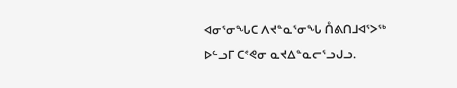ᐊᓂᕐᓂᖓᑕ ᐱᔪᓐᓇᕐᓂᖓ ᑍᕕᑎᒧᐊᕐᐳᖅ ᐅᓪᓗᒥ ᑕᕝᕙᓂ ᓇᔪᐃᓐᓇᓕᕐᓗᒍᓗ.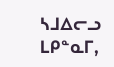ᓴᒧᐃᓕᓗ ᒪᑭᓐᓇᒥ,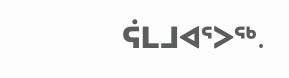ᕌᒪᒧᐊᕐᐳᖅ.